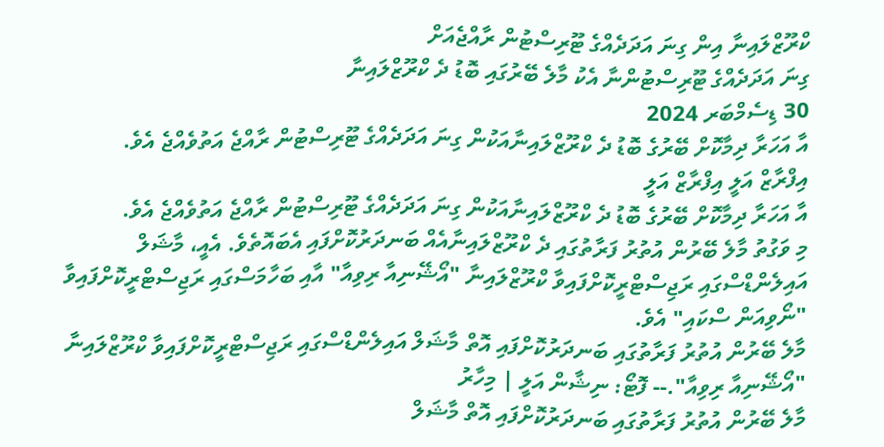ކްރޫޒްލައިނާ އިން ގިނަ އަދަދެއްގެ ޓޫރިސްޓުން ރާއްޖެއަށް
ގިނަ އަދަދެއްގެ ޓޫރިސްޓުންނާ އެކު މާލެ ބޭރުގައި ބޮޑު ދެ ކްރޫޒްލައިނާ
30 ޑިސެމްބަރ 2024
އާ އަހަރާ ދިމާކޮށް ބޭރުގެ ބޮޑު ދެ ކްރޫޒްލައިނާއަކުން ގިނަ އަދަދެއްގެ ޓޫރިސްޓުން ރާއްޖެ އަތުވެއްޖެ އެވެ.
އިފްރާޒް އަލީ އިފްރާޒް އަލީ
އާ އަހަރާ ދިމާކޮށް ބޭރުގެ ބޮޑު ދެ ކްރޫޒްލައިނާއަކުން ގިނަ އަދަދެއްގެ ޓޫރިސްޓުން ރާއްޖެ އަތުވެއްޖެ އެވެ.
މި ވަގުތު މާލެ ބޭރުން އުތުރު ފަރާތުގައި ދެ ކްރޫޒްލައިނާއެއް ބަނދަރުކޮށްފައި އެބައޮތެވެ. އެއީ، މާޝަލް އައިލެންޑްސްގައި ރަޖިސްޓްރީކޮށްފައިވާ ކްރޫޒްލައިނާ "އޯޝޭނިއާ ރިވިއާ" އާއި ބަހާމަސްގައި ރަޖިސްޓްރީކޮށްފައިވާ "ނޯވިއަން ސްކައި" އެވެ.
މާލެ ބޭރުން އުތުރު ފަރާތުގައި ބަނދަރުކޮށްފައި އޮތް މާޝަލް އައިލެންޑްސްގައި ރަޖިސްޓްރީކޮށްފައިވާ ކްރޫޒްލައިނާ "އޯޝޭނިއާ ރިވިއާ".-- ފޮޓޯ: ނިޝާން އަލީ | މިހާރު
މާލެ ބޭރުން އުތުރު ފަރާތުގައި ބަނދަރުކޮށްފައި އޮތް މާޝަލް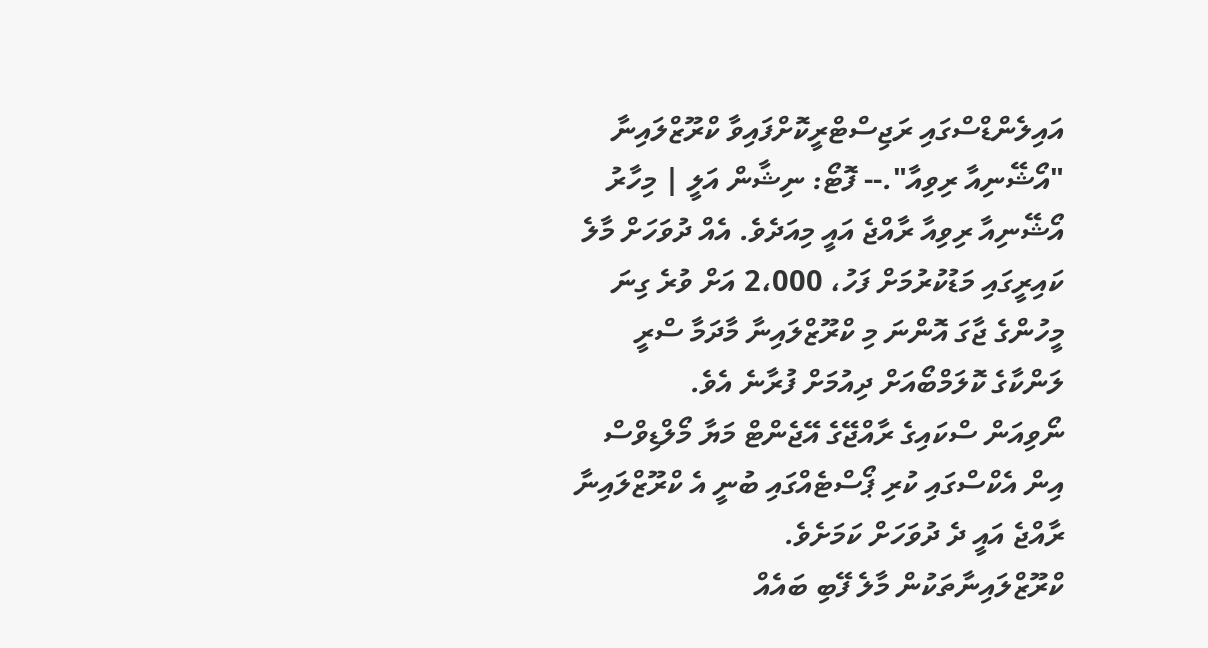އައިލެންޑްސްގައި ރަޖިސްޓްރީކޮށްފައިވާ ކްރޫޒްލައިނާ "އޯޝޭނިއާ ރިވިއާ".-- ފޮޓޯ: ނިޝާން އަލީ | މިހާރު
އޯޝޭނިއާ ރިވިއާ ރާއްޖެ އައީ މިއަދެވެ. އެއް ދުވަހަށް މާލެ ކައިރީގައި މަޑުކުރުމަށް ފަހު، 2،000 އަށް ވުރެ ގިނަ މީހުންގެ ޖާގަ އޮންނަ މި ކްރޫޒްލައިނާ މާދަމާ ސްރީ ލަންކާގެ ކޮލަމްބޯއަށް ދިއުމަށް ފުރާނެ އެވެ.
ނޯވިއަން ސްކައިގެ ރާއްޖޭގެ އޭޖެންޓް މަޔާ މޯލްޑިވްސް އިން އެކްސްގައި ކުރި ޕޯސްޓެއްގައި ބުނީ އެ ކްރޫޒްލައިނާ ރާއްޖެ އައީ ދެ ދުވަހަށް ކަމަށެވެ.
ކްރޫޒްލައިނާތަކުން މާލެ ފޭބި ބައެއް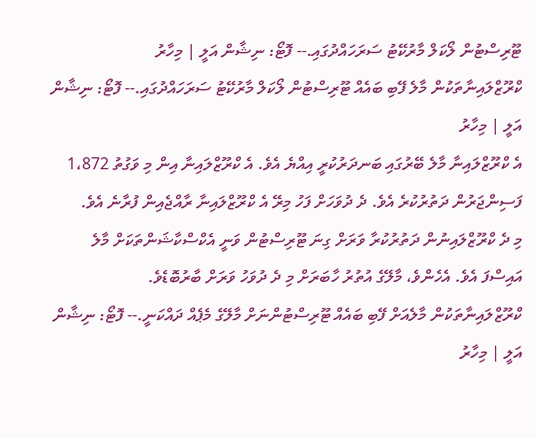ޓޫރިސްޓުން ލޯކަލް މާރުކޭޓު ސަރަހައްދުގައި.-- ފޮޓޯ: ނިޝާން އަލީ | މިހާރު
ކްރޫޒްލައިނާތަކުން މާލެ ފޭބި ބައެއް ޓޫރިސްޓުން ލޯކަލް މާރުކޭޓު ސަރަހައްދުގައި.-- ފޮޓޯ: ނިޝާން އަލީ | މިހާރު
އެ ކްރޫޒްލައިނާ މާލެ ބޭރުގައި ބަނދަރުކުރީ އިއްޔެ އެވެ. އެ ކްރޫޒްލައިނާ އިން މި ވަގުތު 1،872 ފަސިންޖަރުން ދަތުރުކުރެ އެވެ. ދެ ދުވަހަށް ފަހު މިރޭ އެ ކްރޫޒްލައިނާ ރާއްޖެއިން ފުރާނެ އެވެ.
މި ދެ ކްރޫޒްލައިނުން ދަތުރުކުރާ ވަރަށް ގިނަ ޓޫރިސްޓުން ވަނީ އެކްސްކާޝަންތަކަށް މާލެ އައިސްފަ އެވެ. އެހެންވެ، މާލޭގެ އުތުރު ހާބަރަށް މި ދެ ދުވަހު ވަރަށް ބާރުބޮޑެވެ.
ކްރޫޒްލައިނާތަކުން މާލެއަށް ފޭބި ބައެއް ޓޫރިސްޓުންނަށް މާލޭގެ މެޕެއް ދައްކަނީ.-- ފޮޓޯ: ނިޝާން އަލީ | މިހާރު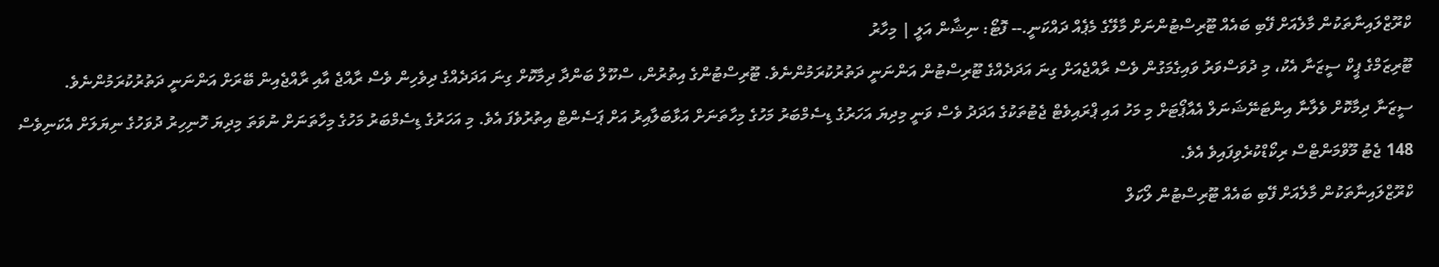ކްރޫޒްލައިނާތަކުން މާލެއަށް ފޭބި ބައެއް ޓޫރިސްޓުންނަށް މާލޭގެ މެޕެއް ދައްކަނީ.-- ފޮޓޯ: ނިޝާން އަލީ | މިހާރު
ޓޫރިޒަމްގެ ޕީކް ސީޒަނާ އެކު، މި ދުވަސްވަރު ވައިގެމަގުން ވެސް ރާއްޖެއަށް ގިނަ އަދަދެއްގެ ޓޫރިސްޓުން އަންނަނީ ދަތުރުކުރަމުންނެވެ. ޓޫރިސްޓުންގެ އިތުރުން، ސްކޫލް ބަންދާ ދިމާކޮށް ގިނަ އަދަދެއްގެ ދިވެހިން ވެސް ރާއްޖެ އާއި ރާއްޖެއިން ބޭރަށް އަންނަނީ ދަތުރުކުރަމުންނެވެ.
ސީޒަނާ ދިމާކޮށް ވެލާނާ އިންޓަނޭޝަނަލް އެއާޕޯޓަށް މި މަހު އައި ޕްރައިވެޓް ޖެޓުތަކުގެ އަދަދު ވެސް ވަނީ މިދިޔަ އަހަރުގެ ޑިސެމްބަރު މަހުގެ މިހާތަނަށް އަޅާބަލާއިރު އަށް ޕަސެންޓް އިތުރުވެފަ އެވެ. މި އަހަރުގެ ޑިސެމްބަރު މަހުގެ މިހާތަނަށް ނުވަތަ މިދިޔަ ހޮނިހިރު ދުވަހުގެ ނިޔަލަށް އެކަނިވެސް 148 ޖެޓު މޫވްމަންޓްސް ރިކޯޑްކުރެވިފައިވެ އެވެ.
ކްރޫޒްލައިނާތަކުން މާލެއަށް ފޭބި ބައެއް ޓޫރިސްޓުން ލޯކަލް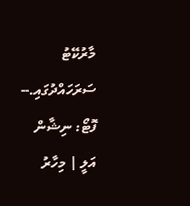މާރުކޭޓު ސަރަހައްދުގައި.-- ފޮޓޯ: ނިޝާން އަލީ | މިހާރު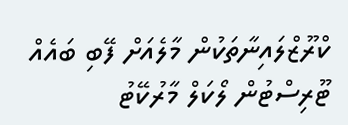ކްރޫޒްލައިނާތަކުން މާލެއަށް ފޭބި ބައެއް ޓޫރިސްޓުން ލޯކަލް މާރުކޭޓު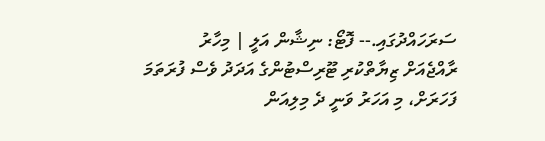ސަރަހައްދުގައި.-- ފޮޓޯ: ނިޝާން އަލީ | މިހާރު
ރާއްޖެއަށް ޒިޔާތްކުރި ޓޫރިސްޓުންގެ އަދަދު ވެސް ފުރަތަމަ ފަހަރަށް، މި އަހަރު ވަނީ ދެ މިލިއަން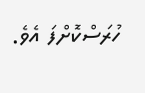ހުރަސްކޮށްފަ އެވެ.